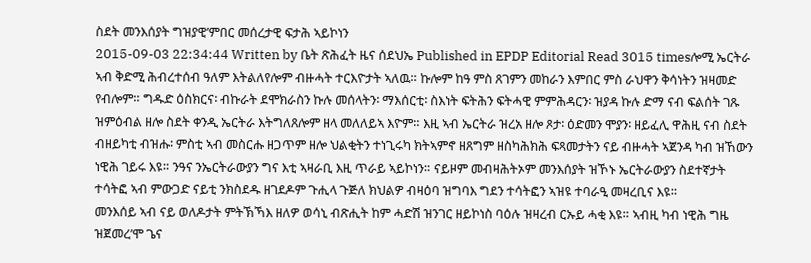ስደት መንእሰያት ግዝያዊ’ምበር መሰረታዊ ፍታሕ ኣይኮነን
2015-09-03 22:34:44 Written by ቤት ጽሕፈት ዜና ሰደህኤ Published in EPDP Editorial Read 3015 timesሎሚ ኤርትራ ኣብ ቅድሚ ሕብረተሰብ ዓለም እትልለየሎም ብዙሓት ተርእዮታት ኣለዉ። ኩሎም ከዓ ምስ ጸገምን መከራን እምበር ምስ ራህዋን ቅሳነትን ዝዛመድ የብሎም። ግዱድ ዕስክርና፡ ብኩራት ደሞክራስን ኩሉ መሰላትን፡ ማእሰርቲ፡ ስእነት ፍትሕን ፍትሓዊ ምምሕዳርን፡ ዝያዳ ኩሉ ድማ ናብ ፍልሰት ገጹ ዝምዕብል ዘሎ ስደት ቀንዲ ኤርትራ እትግለጸሎም ዘላ መለለይኣ እዮም። እዚ ኣብ ኤርትራ ዝረአ ዘሎ ጾታ፡ ዕድመን ሞያን፡ ዘይፈሊ ዋሕዚ ናብ ስደት ብዘይካቲ ብዝሑ፡ ምስቲ ኣብ መስርሑ ዘጋጥም ዘሎ ህልቂትን ተነጊሩካ ክትኣምኖ ዘጸግም ዘስካሕክሕ ፍጻመታትን ናይ ብዙሓት ኣጀንዳ ካብ ዝኸውን ነዊሕ ገይሩ እዩ። ንዓና ንኤርትራውያን ግና እቲ ኣዛራቢ እዚ ጥራይ ኣይኮነን። ናይዞም መብዛሕትኦም መንእሰያት ዝኾኑ ኤርትራውያን ስደተኛታት ተሳትፎ ኣብ ምውጋድ ናይቲ ንክስደዱ ዘገደዶም ጉሒላ ጉጅለ ክህልዎ ብዛዕባ ዝግባእ ግደን ተሳትፎን ኣዝዩ ተባራዒ መዛረቢና እዩ።
መንእሰይ ኣብ ናይ ወለዶታት ምትኽኻእ ዘለዎ ወሳኒ ብጽሒት ከም ሓድሽ ዝንገር ዘይኮነስ ባዕሉ ዝዛረብ ርኡይ ሓቂ እዩ። ኣብዚ ካብ ነዊሕ ግዜ ዝጀመረ’ሞ ጌና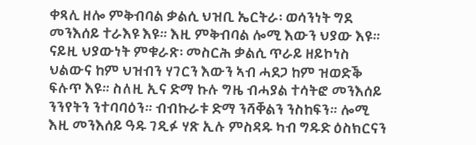ቀጻሊ ዘሎ ምቅብባል ቃልሲ ህዝቢ ኤርትራ፡ ወሳንነት ግደ መንእሰይ ተራእዩ እዩ። እዚ ምቅብባል ሎሚ እውን ህያው እዩ። ናይዚ ህያውነት ምቁራጽ፡ መስርሕ ቃልሲ ጥራይ ዘይኮነስ ህልውና ከም ህዝብን ሃገርን እውን ኣብ ሓደጋ ከም ዝወድቕ ፍሉጥ እዩ። ስለዚ ኢና ድማ ኩሉ ግዜ ብሓያል ተሳትፎ መንእሰይ ንንየትን ንተባባዕን። ብብኩራቱ ድማ ንሻቐልን ንስከፍን። ሎሚ እዚ መንእሰይ ዓዱ ገዲፉ ሃጽ ኢሉ ምስዳዱ ካብ ግዱድ ዕስክርናን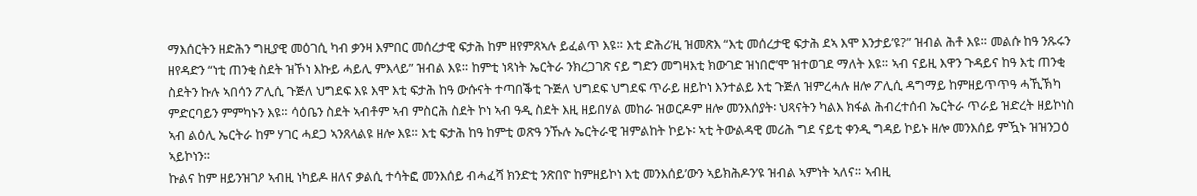ማእሰርትን ዘድሕን ግዚያዊ መዕገሲ ካብ ቃንዛ እምበር መሰረታዊ ፍታሕ ከም ዘየምጸኣሉ ይፈልጥ እዩ። እቲ ድሕሪ’ዚ ዝመጽእ “እቲ መሰረታዊ ፍታሕ ደኣ እሞ እንታይ’ዩ?” ዝብል ሕቶ እዩ። መልሱ ከዓ ንጹሩን ዘየዳድን “ነቲ ጠንቂ ስደት ዝኾነ እኩይ ሓይሊ ምእላይ” ዝብል እዩ። ከምቲ ነጻነት ኤርትራ ንክረጋገጽ ናይ ግድን መግዛእቲ ክውገድ ዝነበሮ’ሞ ዝተወገደ ማለት እዩ። ኣብ ናይዚ እዋን ጉዳይና ከዓ እቲ ጠንቂ ስደትን ኩሉ ኣበሳን ፖሊሲ ጉጅለ ህግደፍ እዩ እሞ እቲ ፍታሕ ከዓ ውሱናት ተጣበቕቲ ጉጅለ ህግደፍ ህግደፍ ጥራይ ዘይኮነ እንተልይ እቲ ጉጅለ ዝምረሓሉ ዘሎ ፖሊሲ ዳግማይ ከምዘይጥጥዓ ሓኺኽካ ምድርባይን ምምካኑን እዩ። ሳዕቤን ስደት ኣብቶም ኣብ ምስርሕ ስደት ኮነ ኣብ ዓዲ ስደት እዚ ዘይበሃል መከራ ዝወርዶም ዘሎ መንእሰያት፡ ህጻናትን ካልእ ክፋል ሕብረተሰብ ኤርትራ ጥራይ ዝድረት ዘይኮነስ ኣብ ልዕሊ ኤርትራ ከም ሃገር ሓደጋ ኣንጸላልዩ ዘሎ እዩ። እቲ ፍታሕ ከዓ ከምቲ ወጽዓ ንኹሉ ኤርትራዊ ዝምልከት ኮይኑ፡ ኣቲ ትውልዳዊ መሪሕ ግደ ናይቲ ቀንዲ ግዳይ ኮይኑ ዘሎ መንእሰይ ምዃኑ ዝዝንጋዕ ኣይኮነን።
ኩልና ከም ዘይንዝገዖ ኣብዚ ነካይዶ ዘለና ቃልሲ ተሳትፎ መንእሰይ ብሓፈሻ ክንድቲ ንጽበዮ ከምዘይኮነ እቲ መንእሰይ’ውን ኣይክሕዶን’ዩ ዝብል ኣምነት ኣለና። ኣብዚ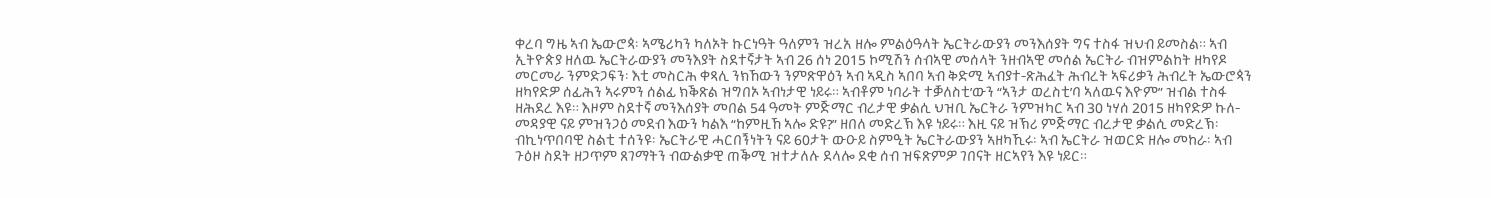ቀረባ ግዜ ኣብ ኤውሮጳ፡ ኣሜሪካን ካለኦት ኩርነዓት ዓለምን ዝረአ ዘሎ ምልዕዓላት ኤርትራውያን መንእሰያት ግና ተስፋ ዝህብ ይመስል። ኣብ ኢትዮጵያ ዘለዉ ኤርትራውያን መንእያት ስደተኛታት ኣብ 26 ሰነ 2015 ኮሚሽን ሰብኣዊ መሰላት ንዘብኣዊ መሰል ኤርትራ ብዝምልከት ዘካየዶ መርመራ ንምድጋፍን፡ እቲ መስርሕ ቀጻሊ ንክኸውን ንምጽዋዕን ኣብ ኣዲስ ኣበባ ኣብ ቅድሚ ኣብያተ-ጽሕፈት ሕብረት ኣፍሪቃን ሕብረት ኤውሮጳን ዘካየድዎ ሰፊሕን ኣሩምን ሰልፊ ክቕጽል ዝግበኦ ኣብነታዊ ነይሩ። ኣብቶም ነባራት ተቓለስቲ’ውን “ኣንታ ወረስቲ’ባ ኣለዉና እዮም” ዝብል ተስፋ ዘሕደረ እዩ። እዞም ስደተኛ መንእሰያት መበል 54 ዓመት ምጅማር ብረታዊ ቃልሲ ህዝቢ ኤርትራ ንምዝካር ኣብ 30 ነሃሰ 2015 ዘካየድዎ ኩለ-መዳያዊ ናይ ምዝንጋዕ መደብ እውን ካልእ “ከምዚኸ ኣሎ ድዩ?” ዘበለ መድረኽ እዩ ነይሩ። እዚ ናይ ዝኽሪ ምጅማር ብረታዊ ቃልሲ መድረኽ፡ ብኪነጥበባዊ ስልቲ ተሰንዩ፡ ኤርትራዊ ሓርበኝነትን ናይ 60ታት ውዑይ ስምዒት ኤርትራውያን ኣዘካኺሩ፡ ኣብ ኤርትራ ዝወርድ ዘሎ መከራ፡ ኣብ ጉዕዞ ስደት ዘጋጥም ጸገማትን ብውልቃዊ ጠቕሚ ዝተታለሉ ደላሎ ደቂ ሰብ ዝፍጽምዎ ገበናት ዘርኣየን እዩ ነይር።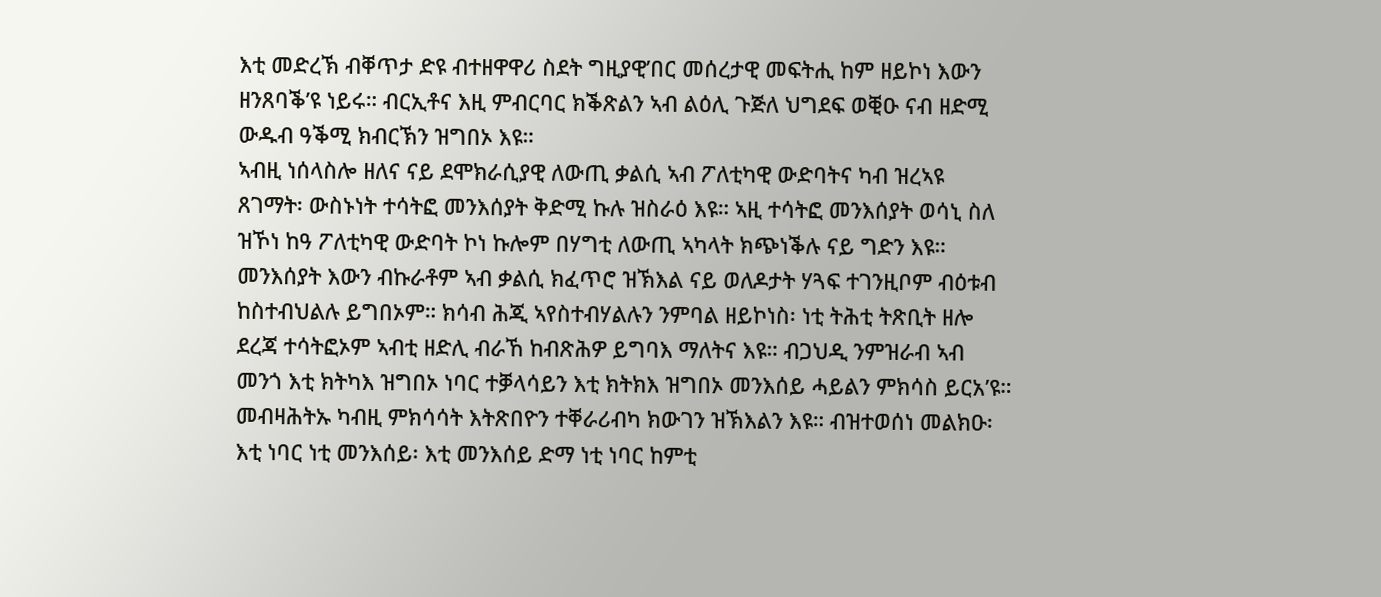እቲ መድረኽ ብቐጥታ ድዩ ብተዘዋዋሪ ስደት ግዚያዊ’በር መሰረታዊ መፍትሒ ከም ዘይኮነ እውን ዘንጸባቕ’ዩ ነይሩ። ብርኢቶና እዚ ምብርባር ክቕጽልን ኣብ ልዕሊ ጉጅለ ህግደፍ ወቒዑ ናብ ዘድሚ ውዱብ ዓቕሚ ክብርኽን ዝግበኦ እዩ።
ኣብዚ ነሰላስሎ ዘለና ናይ ደሞክራሲያዊ ለውጢ ቃልሲ ኣብ ፖለቲካዊ ውድባትና ካብ ዝረኣዩ ጸገማት፡ ውስኑነት ተሳትፎ መንእሰያት ቅድሚ ኩሉ ዝስራዕ እዩ። ኣዚ ተሳትፎ መንእሰያት ወሳኒ ስለ ዝኾነ ከዓ ፖለቲካዊ ውድባት ኮነ ኩሎም በሃግቲ ለውጢ ኣካላት ክጭነቕሉ ናይ ግድን እዩ። መንእሰያት እውን ብኩራቶም ኣብ ቃልሲ ክፈጥሮ ዝኽእል ናይ ወለዶታት ሃጓፍ ተገንዚቦም ብዕቱብ ከስተብህልሉ ይግበኦም። ክሳብ ሕጂ ኣየስተብሃልሉን ንምባል ዘይኮነስ፡ ነቲ ትሕቲ ትጽቢት ዘሎ ደረጃ ተሳትፎኦም ኣብቲ ዘድሊ ብራኸ ከብጽሕዎ ይግባእ ማለትና እዩ። ብጋህዲ ንምዝራብ ኣብ መንጎ እቲ ክትካእ ዝግበኦ ነባር ተቓላሳይን እቲ ክትክእ ዝግበኦ መንእሰይ ሓይልን ምክሳስ ይርአ’ዩ። መብዛሕትኡ ካብዚ ምክሳሳት እትጽበዮን ተቐራሪብካ ክውገን ዝኽእልን እዩ። ብዝተወሰነ መልክዑ፡ እቲ ነባር ነቲ መንእሰይ፡ እቲ መንእሰይ ድማ ነቲ ነባር ከምቲ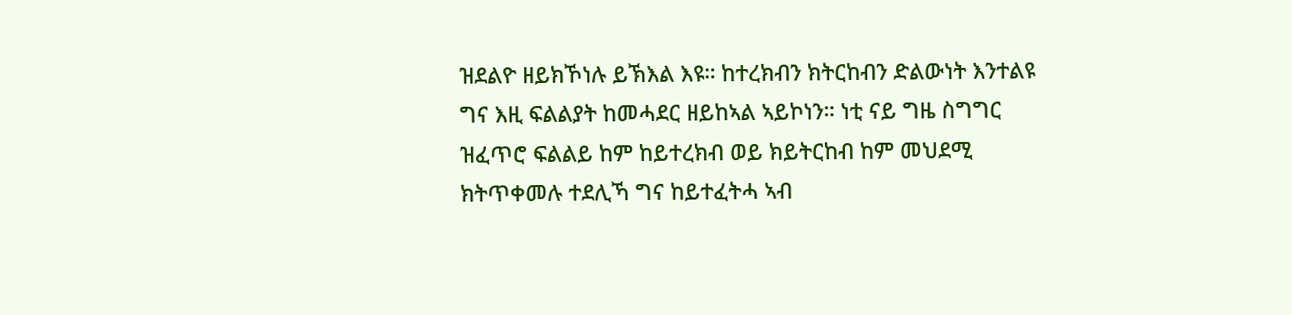ዝደልዮ ዘይክኾነሉ ይኽእል እዩ። ከተረክብን ክትርከብን ድልውነት እንተልዩ ግና እዚ ፍልልያት ከመሓደር ዘይከኣል ኣይኮነን። ነቲ ናይ ግዜ ስግግር ዝፈጥሮ ፍልልይ ከም ከይተረክብ ወይ ክይትርከብ ከም መህደሚ ክትጥቀመሉ ተደሊኻ ግና ከይተፈትሓ ኣብ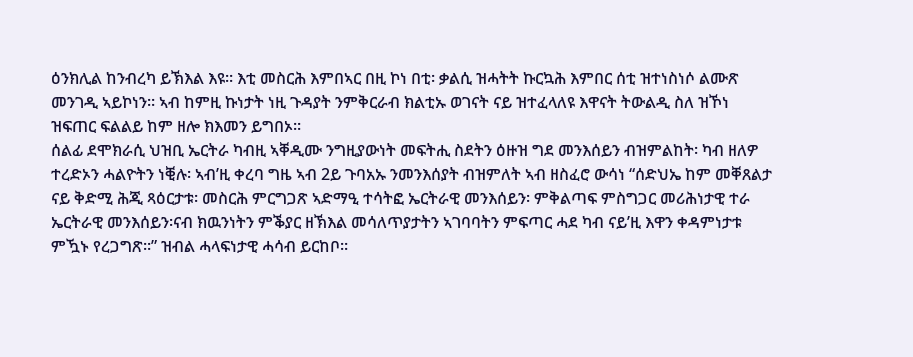ዕንክሊል ከንብረካ ይኽእል እዩ። እቲ መስርሕ እምበኣር በዚ ኮነ በቲ፡ ቃልሲ ዝሓትት ኩርኳሕ እምበር ሰቲ ዝተነስነሶ ልሙጽ መንገዲ ኣይኮነን። ኣብ ከምዚ ኩነታት ነዚ ጉዳያት ንምቅርራብ ክልቲኡ ወገናት ናይ ዝተፈላለዩ እዋናት ትውልዲ ስለ ዝኾነ ዝፍጠር ፍልልይ ከም ዘሎ ክእመን ይግበኦ።
ሰልፊ ደሞክራሲ ህዝቢ ኤርትራ ካብዚ ኣቐዲሙ ንግዚያውነት መፍትሒ ስደትን ዕዙዝ ግደ መንእሰይን ብዝምልከት፡ ካብ ዘለዎ ተረድኦን ሓልዮትን ነቒሉ፡ ኣብ’ዚ ቀረባ ግዜ ኣብ 2ይ ጉባአኡ ንመንእሰያት ብዝምለት ኣብ ዘስፈሮ ውሳነ “ሰድህኤ ከም መቐጸልታ ናይ ቅድሚ ሕጂ ጻዕርታቱ፡ መስርሕ ምርግጋጽ ኣድማዒ ተሳትፎ ኤርትራዊ መንእሰይን፡ ምቅልጣፍ ምስግጋር መሪሕነታዊ ተራ ኤርትራዊ መንእሰይን፡ናብ ክዉንነትን ምቕያር ዘኽእል መሳለጥያታትን ኣገባባትን ምፍጣር ሓደ ካብ ናይ’ዚ እዋን ቀዳምነታቱ ምዃኑ የረጋግጽ።” ዝብል ሓላፍነታዊ ሓሳብ ይርከቦ።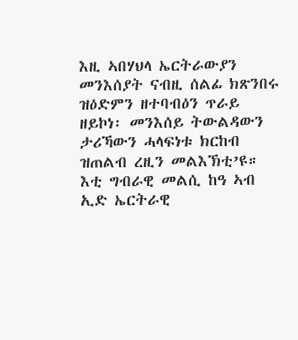እዚ ኣበሃህላ ኤርትራውያን መንእሰያት ናብዚ ሰልፊ ክጽንበሩ ዝዕድምን ዘተባብዕን ጥራይ ዘይኮነ፡ መንእሰይ ትውልዳውን ታሪኻውን ሓላፍነቱ ክርከብ ዝጠልብ ረዚን መልእኽቲ’ዩ። እቲ ግብራዊ መልሲ ከዓ ኣብ ኢድ ኤርትራዊ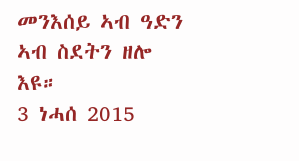መንእሰይ ኣብ ዓድን ኣብ ስደትን ዘሎ እዩ።
3 ነሓሰ 2015